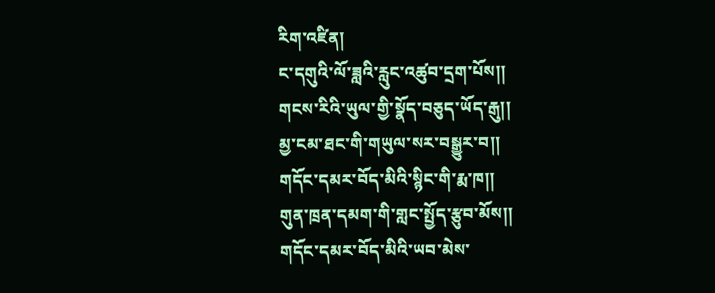རིག་འཛིན།
ང་དགུའི་ལོ་ཟླའི་རླུང་འཚུབ་དྲག་པོས།།
གངས་རིའི་ཡུལ་གྱི་སྣོད་བཅུད་ཡོད་རྒུ།།
མྱ་ངམ་ཐང་གི་གཡུལ་སར་བསྒྱུར་བ།།
གདོང་དམར་བོད་མིའི་སྙིང་གི་རྨ་ཁ།།
གུན་ཁྲན་དམག་གི་གླང་སྤྱོད་རྩུབ་མོས།།
གདོང་དམར་བོད་མིའི་ཡབ་མེས་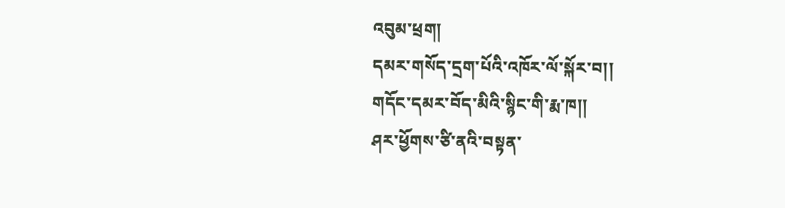འབུམ་ཕྲག།
དམར་གསོད་དྲག་པོའི་འཁོར་ལོ་སྐོར་བ།།
གདོང་དམར་བོད་མིའི་སྙིང་གི་རྨ་ཁ།།
ཤར་ཕྱོགས་ཙི་ནའི་བསྟན་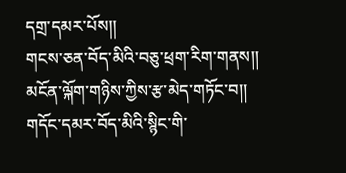དགྲ་དམར་པོས།།
གངས་ཅན་བོད་མིའི་བཅུ་ཕྲག་རིག་གནས།།
མངོན་ལྐོག་གཉིས་ཀྱིས་རྩ་མེད་གཏོང་བ།།
གདོང་དམར་བོད་མིའི་སྙིང་གི་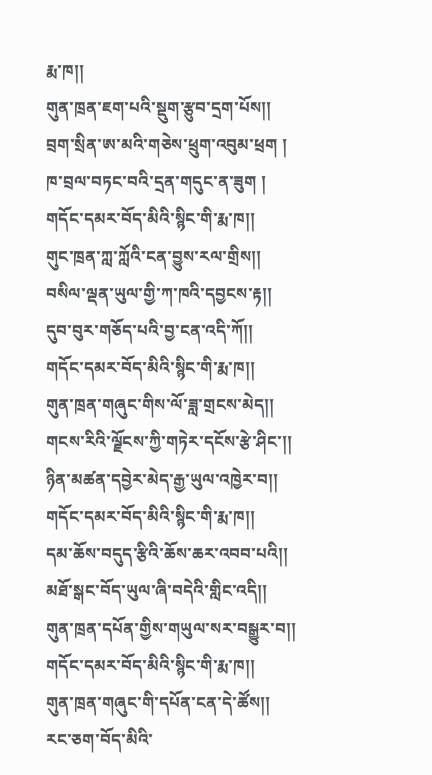རྨ་ཁ།།
གུན་ཁྲན་ཇག་པའི་སྡུག་རྩུབ་དྲག་པོས།།
བྲག་སྲིན་ཨ་མའི་གཅེས་ཕྲུག་འབུམ་ཕྲག །
ཁ་བྲལ་བཏང་བའི་དྲན་གདུང་ན་ཟུག །
གདོང་དམར་བོད་མིའི་སྙིང་གི་རྨ་ཁ།།
གུང་ཁྲན་ཀླ་ཀློའི་ངན་བྱུས་རལ་གྲིས།།
བསིལ་ལྡན་ཡུལ་གྱི་ཀ་ཁའི་དབྱངས་རྟ།།
དུབ་བུར་གཅོད་པའི་བྱ་ངན་འདི་ཀོ།།
གདོང་དམར་བོད་མིའི་སྙིང་གི་རྨ་ཁ།།
གུན་ཁྲན་གཞུང་གིས་ལོ་ཟླ་གྲངས་མེད།།
གངས་རིའི་ལྗོངས་ཀྱི་གཏེར་དངོས་རྩེ་ཤིང་།།
ཉིན་མཚན་དབྱེར་མེད་རྒྱ་ཡུལ་འཁྱེར་བ།།
གདོང་དམར་བོད་མིའི་སྙིང་གི་རྨ་ཁ།།
དམ་ཆོས་བདུད་རྩིའི་ཆོས་ཆར་འབབ་པའི།།
མཐོ་སྒང་བོད་ཡུལ་ཞི་བདེའི་གླིང་འདི།།
གུན་ཁྲན་དཔོན་གྱིས་གཡུལ་སར་བསྒྱུར་བ།།
གདོང་དམར་བོད་མིའི་སྙིང་གི་རྨ་ཁ།།
གུན་ཁྲན་གཞུང་གི་དཔོན་ངན་དེ་ཚོས།།
རང་ཅག་བོད་མིའི་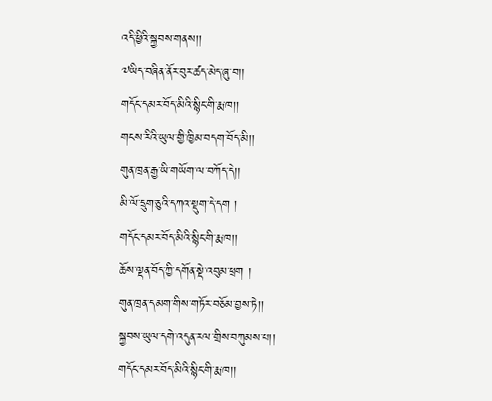འདི་ཕྱིའི་སྐྱབས་གནས།།
༧ཡིད་བཞིན་ནོར་བུར་ཚད་མེད་ཞུ་བ།།
གདོང་དམར་བོད་མིའི་སྙིང་གི་རྨ་ཁ།།
གངས་རིའི་ཡུལ་གྱི་ཁྱིམ་བདག་བོད་མི།།
གུན་ཁྲན་རྒྱ་ཡི་གཡོག་ལ་བཀོད་དེ།།
མི་ལོ་དྲུག་ཅུའི་དཀའ་སྡུག་དེ་དག །
གདོང་དམར་བོད་མིའི་སྙིང་གི་རྨ་ཁ།།
ཆོས་ལྡན་བོད་ཀྱི་དགོན་སྡེ་འབུམ་ཕྲག །
གུན་ཁྲན་དམག་གིས་གཏོར་བཅོམ་བྱས་ཏེ།།
སྐྱབས་ཡུལ་དགེ་འདུན་རལ་གྲིས་བཀུམས་པ།།
གདོང་དམར་བོད་མིའི་སྙིང་གི་རྨ་ཁ།།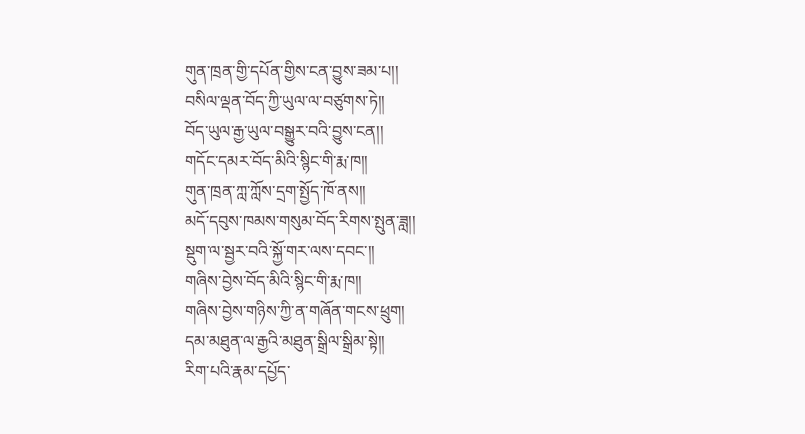གུན་ཁྲན་གྱི་དཔོན་གྱིས་ངན་བྱུས་ཟམ་པ།།
བསིལ་ལྡན་བོད་ཀྱི་ཡུལ་ལ་བཙུགས་ཏེ།།
བོད་ཡུལ་རྒྱ་ཡུལ་བསྒྱུར་བའི་བྱུས་ངན།།
གདོང་དམར་བོད་མིའི་སྙིང་གི་རྨ་ཁ།།
གུན་ཁྲན་ཀླ་ཀློས་དྲག་སྤྱོད་ཁོ་ནས།།
མདོ་དབུས་ཁམས་གསུམ་བོད་རིགས་སྤུན་ཟླ།།
སྡུག་ལ་སྦྱར་བའི་སྐྱོ་གར་ལས་དབང་།།
གཞིས་བྱེས་བོད་མིའི་སྙིང་གི་རྨ་ཁ།།
གཞིས་བྱེས་གཉིས་ཀྱི་ན་གཞོན་གངས་ཕྲུག།
དམ་མཐུན་ལ་རྒྱའི་མཐུན་སྒྲིལ་སྒྲིམ་སྟེ།།
རིག་པའི་རྣམ་དཔྱོད་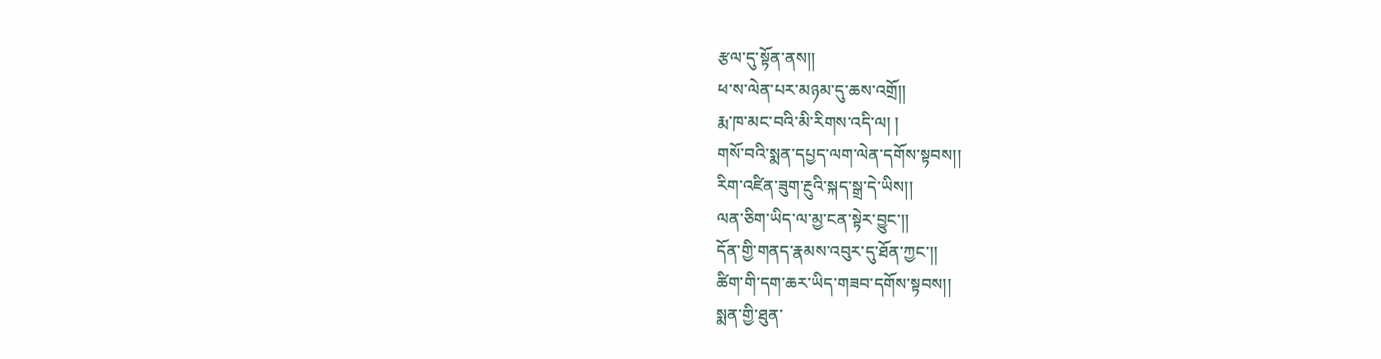རྩལ་དུ་སྟོན་ནས།།
ཕ་ས་ལེན་པར་མཉམ་དུ་ཆས་འགྲོ།།
རྨ་ཁ་མང་བའི་མི་རིགས་འདི་ལ། །
གསོ་བའི་སྨན་དཔྱད་ལག་ལེན་དགོས་སྟབས།།
རིག་འཛིན་ཟུག་རྔུའི་སྐད་སྒྲ་དེ་ཡིས།།
ལན་ཅིག་ཡིད་ལ་མྱ་ངན་སྟེར་བྱུང་།།
དོན་གྱི་གནད་རྣམས་འབུར་དུ་ཐོན་ཀྱང་།།
ཚིག་གི་དག་ཆར་ཡིད་གཟབ་དགོས་སྟབས།།
སྨན་གྱི་ཐུན་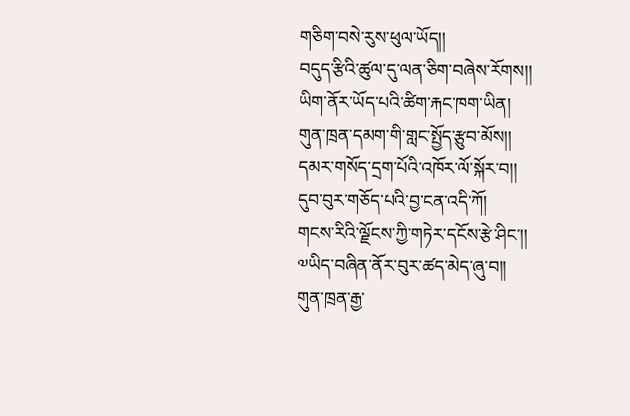གཅིག་བསེ་རུས་ཕུལ་ཡོད།།
བདུད་རྩིའི་ཚུལ་དུ་ལན་ཅིག་བཞེས་རོགས།།
ཡིག་ནོར་ཡོད་པའི་ཚིག་རྐང་ཁག་ཡིན།
གུན་ཁྲན་དམག་གི་གླང་སྤྱོད་རྩུབ་མོས།།
དམར་གསོད་དྲག་པོའི་འཁོར་ལོ་སྐོར་བ།།
དུབ་བུར་གཅོད་པའི་བྱ་ངན་འདི་ཀོ།
གངས་རིའི་ལྗོངས་ཀྱི་གཏེར་དངོས་རྩེ་ཤིང་།།
༧ཡིད་བཞིན་ནོར་བུར་ཚད་མེད་ཞུ་བ།།
གུན་ཁྲན་རྒྱ་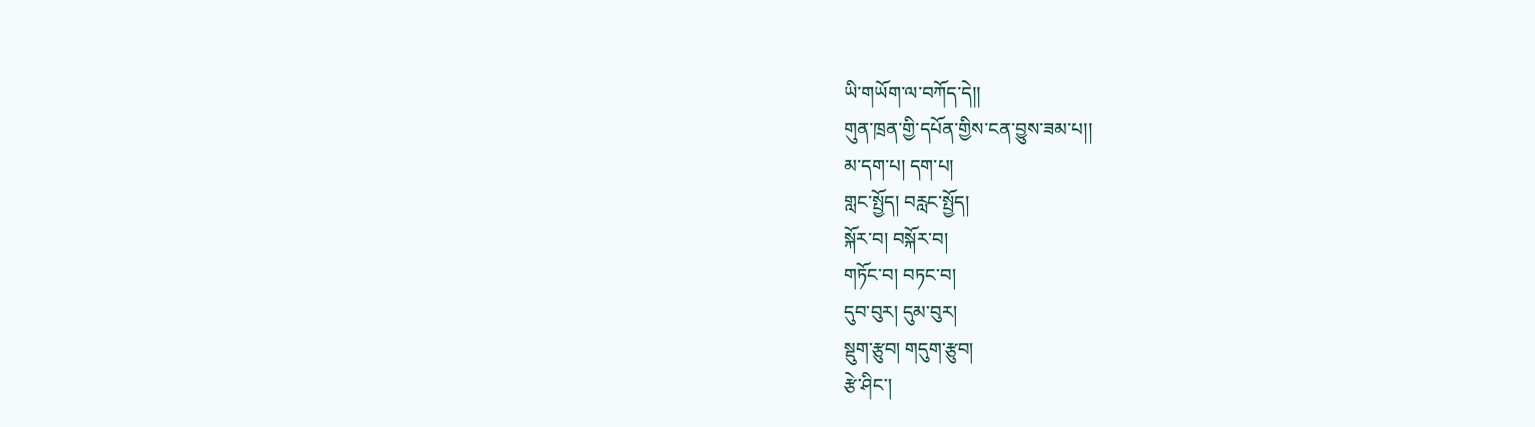ཡི་གཡོག་ལ་བཀོད་དེ།།
གུན་ཁྲན་གྱི་དཔོན་གྱིས་ངན་བྱུས་ཟམ་པ།།
མ་དག་པ། དག་པ།
གླང་སྤྱོད། བརླང་སྤྱོད།
སྐོར་བ། བསྐོར་བ།
གཏོང་བ། བཏང་བ།
དུབ་བུར། དུམ་བུར།
སྡུག་རྩུབ། གདུག་རྩུབ།
རྩེ་ཤིང་།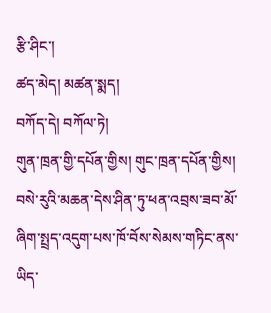རྩི་ཤིང་།
ཚད་མེད། མཚན་སྨད།
བཀོད་དེ། བཀོལ་ཏེ།
གུན་ཁྲན་གྱི་དཔོན་གྱིས། གུང་ཁྲན་དཔོན་གྱིས།
བསེ་རུའི་མཆན་དེས་ཤིན་ཏུ་ཕན་འབྲས་ཟབ་མོ་ཞིག་སྤྲད་འདུག་པས་ཁོ་བོས་སེམས་གཏིང་ནས་ཡིད་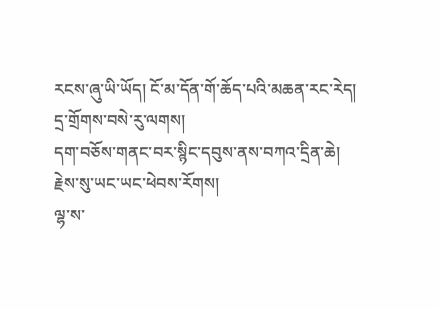རངས་ཞུ་ཡི་ཡོད། ངོ་མ་དོན་གོ་ཆོད་པའི་མཆན་རང་རེད།
དྲ་གྲོགས་བསེ་རུ་ལགས།
དག་བཅོས་གནང་བར་སྙིང་དབུས་ནས་བཀའ་དྲིན་ཆེ།
རྗེས་སུ་ཡང་ཡང་ཕེབས་རོགས།
ལྷ་ས་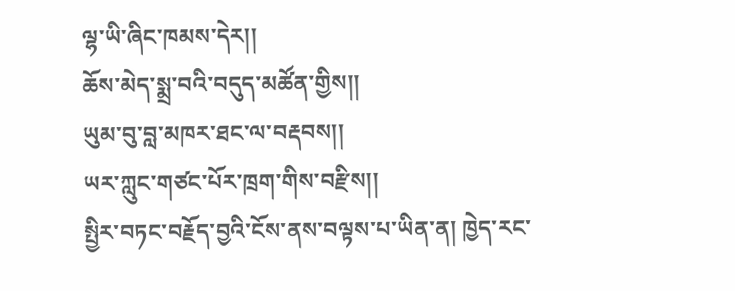ལྷ་ཡི་ཞིང་ཁམས་དེར།།
ཆོས་མེད་སྨྲ་བའི་བདུད་མཚོན་གྱིས།།
ཡུམ་བུ་བླ་མཁར་ཐང་ལ་བརྡབས།།
ཡར་ཀླུང་གཙང་པོར་ཁྲག་གིས་བརྫིས།།
སྤྱིར་བཏང་བརྗོད་བྱའི་ངོས་ནས་བལྟས་པ་ཡིན་ན། ཁྱེད་རང་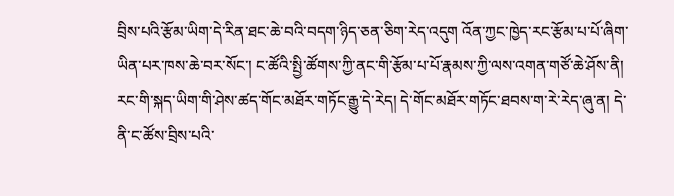བྲིས་པའི་རྩོམ་ཡིག་དེ་རིན་ཐང་ཆེ་བའི་བདག་ཉིད་ཅན་ཅིག་རེད་འདུག འོན་ཀྱང་ཁྱེད་རང་རྩོམ་པ་པོ་ཞིག་ཡིན་པར་ཁས་ཆེ་བར་སོང་། ང་ཚོའི་སྤྱི་ཚོགས་ཀྱི་ནང་གི་རྩོམ་པ་པོ་རྣམས་ཀྱི་ལས་འགན་གཙོ་ཆེ་ཤོས་ནི། རང་གི་སྐད་ཡིག་གི་ཤེས་ཚད་གོང་མཐོར་གཏོང་རྒྱུ་དེ་རེད། དེ་གོང་མཐོར་གཏོང་ཐབས་ག་རེ་རེད་ཞུ་ན། དེ་ནི་ང་ཚོས་བྲིས་པའི་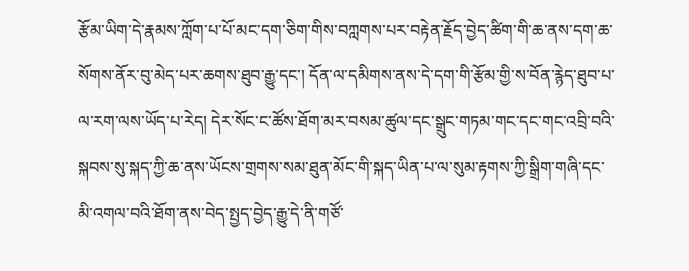རྩོམ་ཡིག་དེ་རྣམས་ཀློག་པ་པོ་མང་དག་ཅིག་གིས་བཀླགས་པར་བརྟེན་རྗོད་བྱེད་ཚིག་གི་ཆ་ནས་དག་ཆ་སོགས་ནོར་བུ་མེད་པར་ཆགས་ཐུབ་རྒྱུ་དང་། དོན་ལ་དམིགས་ནས་དེ་དག་གི་རྩོམ་གྱི་ས་བོན་རྙེད་ཐུབ་པ་ལ་རག་ལས་ཡོད་པ་རེད། དེར་སོང་ང་ཚོས་ཐོག་མར་བསམ་ཚུལ་དང་སྒྲུང་གཏམ་གང་དང་གང་འབྲི་བའི་སྐབས་སུ་སྐད་ཀྱི་ཆ་ནས་ཡོངས་གྲགས་སམ་ཐུན་མོང་གི་སྐད་ཡིན་པ་ལ་སུམ་རྟགས་ཀྱི་སྒྲིག་གཞི་དང་མི་འགལ་བའི་ཐོག་ནས་བེད་སྤྱད་བྱེད་རྒྱུ་དེ་ནི་གཙོ་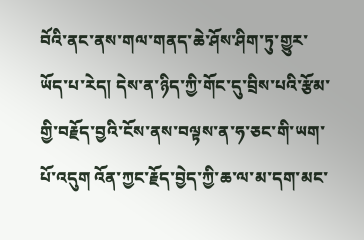བོའི་ནང་ནས་གལ་གནད་ཆེ་ཤོས་ཤིག་ཏུ་གྱུར་ཡོད་པ་རེད། དེས་ན་ཉིད་ཀྱི་གོང་དུ་བྲིས་པའི་རྩོམ་གྱི་བརྗོད་བྱའི་ངོས་ནས་བལྟས་ན་ཧ་ཅང་གི་ཡག་པོ་འདུག འོན་ཀྱང་རྗོད་བྱེད་ཀྱི་ཆ་ལ་མ་དག་མང་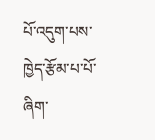པོ་འདུག་པས་ཁྱེད་རྩོམ་པ་པོ་ཞིག་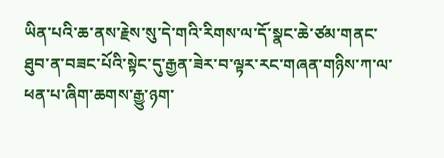ཡིན་པའི་ཆ་ནས་རྗེས་སུ་དེ་གའི་རིགས་ལ་དོ་སྣང་ཆེ་ཙམ་གནང་ཐུབ་ན་བཟང་པོའི་སྟེང་དུ་རྒྱན་ཟེར་བ་ལྟར་རང་གཞན་གཉིས་ཀ་ལ་ཕན་པ་ཞིག་ཆགས་རྒྱུ་ཉག་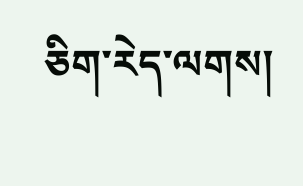ཅིག་རེད་ལགས།